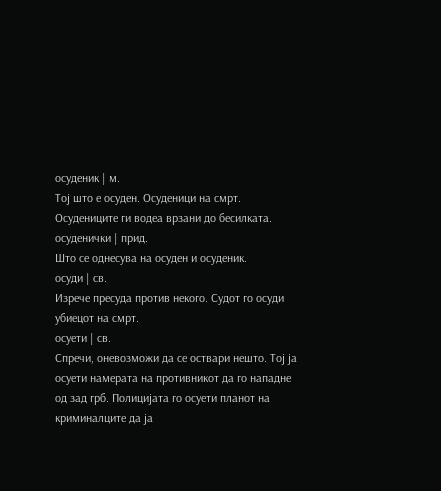осуденик | м.
Тој што е осуден. Осуденици на смрт. Осудениците ги водеа врзани до бесилката.
осуденички | прид.
Што се однесува на осуден и осуденик.
осуди | св.
Изрече пресуда против некого. Судот го осуди убиецот на смрт.
осуети | св.
Спречи, оневозможи да се оствари нешто. Тој ја осуети намерата на противникот да го нападне од зад грб. Полицијата го осуети планот на криминалците да ја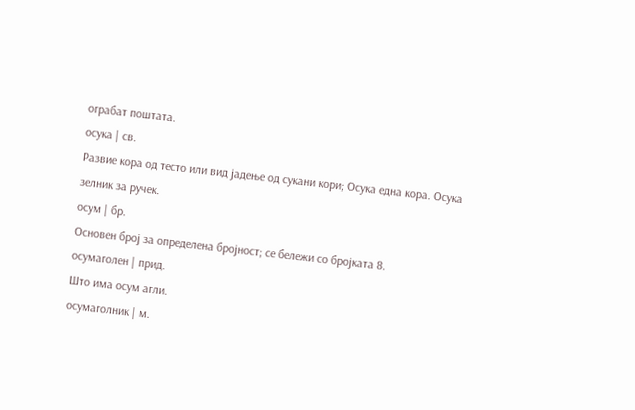ограбат поштата.
осука | св.
Развие кора од тесто или вид јадење од сукани кори; Осука една кора. Осука зелник за ручек.
осум | бр.
Основен број за определена бројност; се бележи со бројката 8.
осумаголен | прид.
Што има осум агли.
осумаголник | м.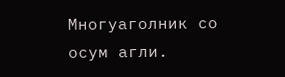Многуаголник со осум агли.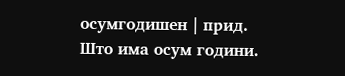осумгодишен | прид.
Што има осум години.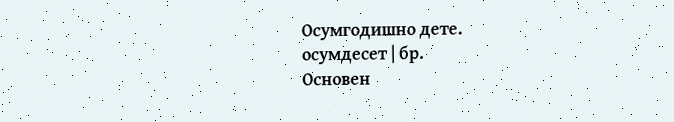Осумгодишно дете.
осумдесет | бр.
Основен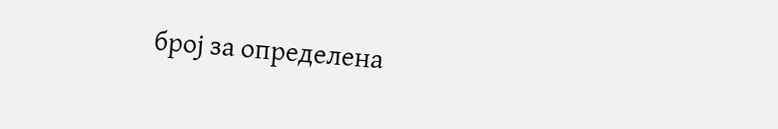број за определена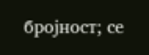бројност; се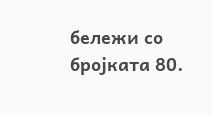бележи со бројката 80.